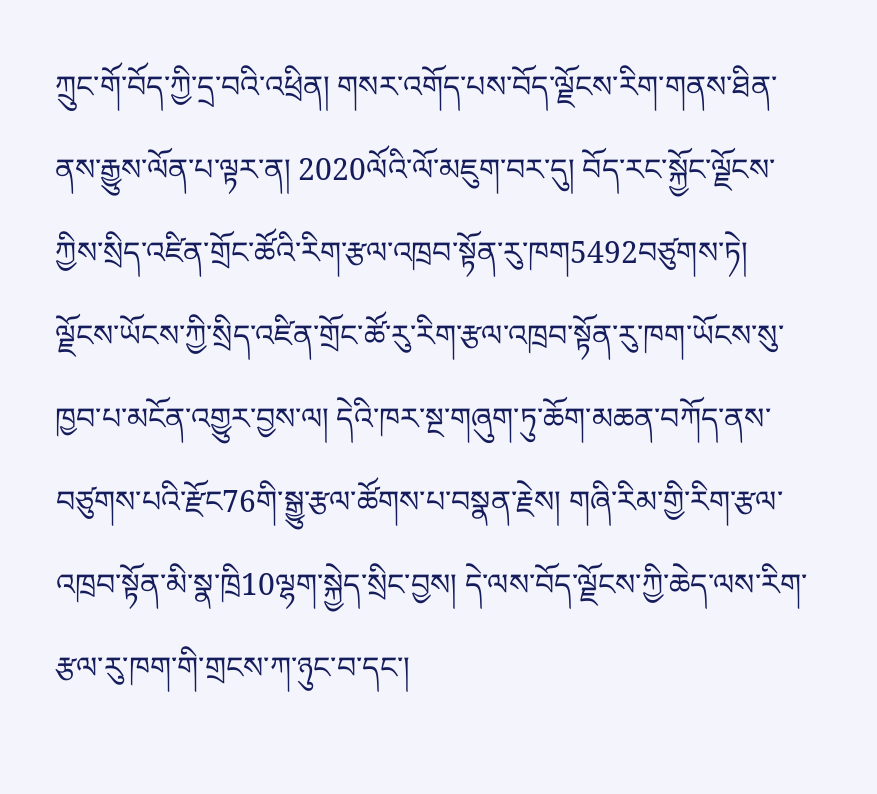ཀྲུང་གོ་བོད་ཀྱི་དྲ་བའི་འཕྲིན། གསར་འགོད་པས་བོད་ལྗོངས་རིག་གནས་ཐིན་ནས་རྒྱུས་ལོན་པ་ལྟར་ན། 2020ལོའི་ལོ་མཇུག་བར་དུ། བོད་རང་སྐྱོང་ལྗོངས་ཀྱིས་སྲིད་འཛིན་གྲོང་ཚོའི་རིག་རྩལ་འཁྲབ་སྟོན་རུ་ཁག5492བཙུགས་ཏེ། ལྗོངས་ཡོངས་ཀྱི་སྲིད་འཛིན་གྲོང་ཚོ་རུ་རིག་རྩལ་འཁྲབ་སྟོན་རུ་ཁག་ཡོངས་སུ་ཁྱབ་པ་མངོན་འགྱུར་བྱས་ལ། དེའི་ཁར་སྔ་གཞུག་ཏུ་ཆོག་མཆན་བཀོད་ནས་བཙུགས་པའི་རྫོང76གི་སྒྱུ་རྩལ་ཚོགས་པ་བསྣན་རྗེས། གཞི་རིམ་གྱི་རིག་རྩལ་འཁྲབ་སྟོན་མི་སྣ་ཁྲི10ལྷག་སྐྱེད་སྲིང་བྱས། དེ་ལས་བོད་ལྗོངས་ཀྱི་ཆེད་ལས་རིག་རྩལ་རུ་ཁག་གི་གྲངས་ཀ་ཉུང་བ་དང་།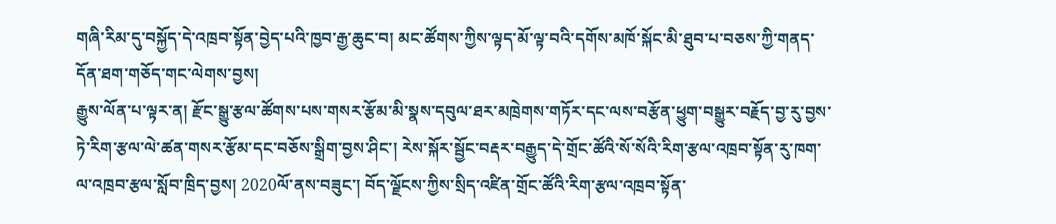གཞི་རིམ་དུ་བསྐྱོད་དེ་འཁྲབ་སྟོན་བྱེད་པའི་ཁྱབ་རྒྱ་ཆུང་བ། མང་ཚོགས་ཀྱིས་ལྟད་མོ་ལྟ་བའི་དགོས་མཁོ་སྐོང་མི་ཐུབ་པ་བཅས་ཀྱི་གནད་དོན་ཐག་གཅོད་གང་ལེགས་བྱས།
རྒྱུས་ལོན་པ་ལྟར་ན། རྫོང་སྒྱུ་རྩལ་ཚོགས་པས་གསར་རྩོམ་མི་སྣས་དབུལ་ཐར་མཁྲེགས་གཏོར་དང་ལས་བརྩོན་ཕྱུག་བསྒྱུར་བརྗོད་བྱ་རུ་བྱས་ཏེ་རིག་རྩལ་ལེ་ཚན་གསར་རྩོམ་དང་བཅོས་སྒྲིག་བྱས་ཤིང་། རེས་སྐོར་སྦྱོང་བརྡར་བརྒྱུད་དེ་གྲོང་ཚོའི་སོ་སོའི་རིག་རྩལ་འཁྲབ་སྟོན་རུ་ཁག་ལ་འཁྲབ་རྩལ་སློབ་ཁྲིད་བྱས། 2020ལོ་ནས་བཟུང་། བོད་ལྗོངས་ཀྱིས་སྲིད་འཛིན་གྲོང་ཚོའི་རིག་རྩལ་འཁྲབ་སྟོན་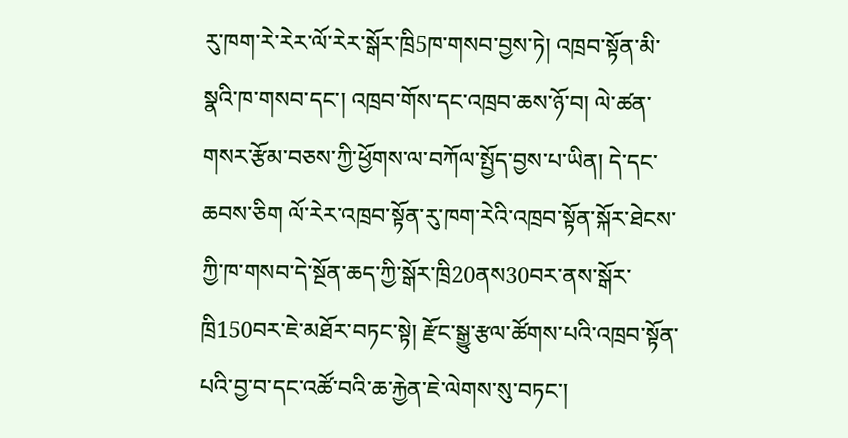རུ་ཁག་རེ་རེར་ལོ་རེར་སྒོར་ཁྲི5ཁ་གསབ་བྱས་ཏེ། འཁྲབ་སྟོན་མི་སྣའི་ཁ་གསབ་དང་། འཁྲབ་གོས་དང་འཁྲབ་ཆས་ཉོ་བ། ལེ་ཚན་གསར་རྩོམ་བཅས་ཀྱི་ཕྱོགས་ལ་བཀོལ་སྤྱོད་བྱས་པ་ཡིན། དེ་དང་ཆབས་ཅིག ལོ་རེར་འཁྲབ་སྟོན་རུ་ཁག་རེའི་འཁྲབ་སྟོན་སྐོར་ཐེངས་ཀྱི་ཁ་གསབ་དེ་སྔོན་ཆད་ཀྱི་སྒོར་ཁྲི20ནས30བར་ནས་སྒོར་ཁྲི150བར་ཇེ་མཐོར་བཏང་སྟེ། རྫོང་སྒྱུ་རྩལ་ཚོགས་པའི་འཁྲབ་སྟོན་པའི་བྱ་བ་དང་འཚོ་བའི་ཆ་རྐྱེན་ཇེ་ལེགས་སུ་བཏང་།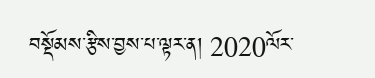བསྡོམས་རྩིས་བྱས་པ་ལྟར་ན། 2020ལོར་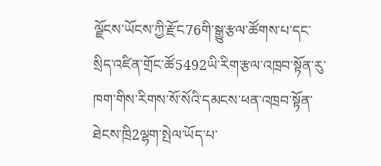ལྗོངས་ཡོངས་ཀྱི་རྫོང76གི་སྒྱུ་རྩལ་ཚོགས་པ་དང་སྲིད་འཛིན་གྲོང་ཚོ5492ཡི་རིག་རྩལ་འཁྲབ་སྟོན་རུ་ཁག་གིས་རིགས་སོ་སོའི་དམངས་ཕན་འཁྲབ་སྟོན་ཐེངས་ཁྲི2ལྷག་སྤེལ་ཡོད་པ་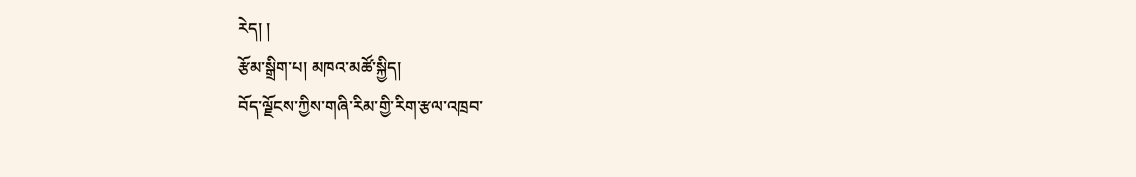རེད། །
རྩོམ་སྒྲིག་པ། མཁའ་མཚོ་སྐྱིད།
བོད་ལྗོངས་ཀྱིས་གཞི་རིམ་གྱི་རིག་རྩལ་འཁྲབ་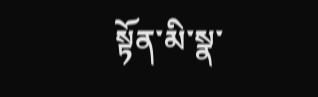སྟོན་མི་སྣ་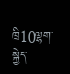ཁྲི10ལྷག་སྐྱེད་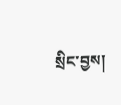སྲིང་བྱས།